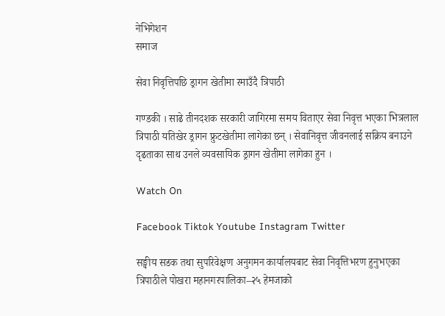नेभिगेशन
समाज

सेवा निवृत्तिपछि ड्रागन खेतीमा रमाउँदै त्रिपाठी

गण्डकी । साढे तीनदशक सरकारी जागिरमा समय विताएर सेवा निवृत्त भएका भित्रलाल त्रिपाठी यतिखेर ड्रागन फ्रुटखेतीमा लागेका छन् । सेवानिवृत्त जीवनलाई सक्रिय बनाउने दृढताका साथ उनले व्यवसायिक ड्रागन खेतीमा लागेका हुन ।

Watch On

Facebook Tiktok Youtube Instagram Twitter

सङ्घीय सडक तथा सुपरिवेक्षण अनुगमन कार्यालयबाट सेवा निवृत्तिभरण हुनुभएका त्रिपाठीले पोखरा महानगरपालिका–२५ हेमजाको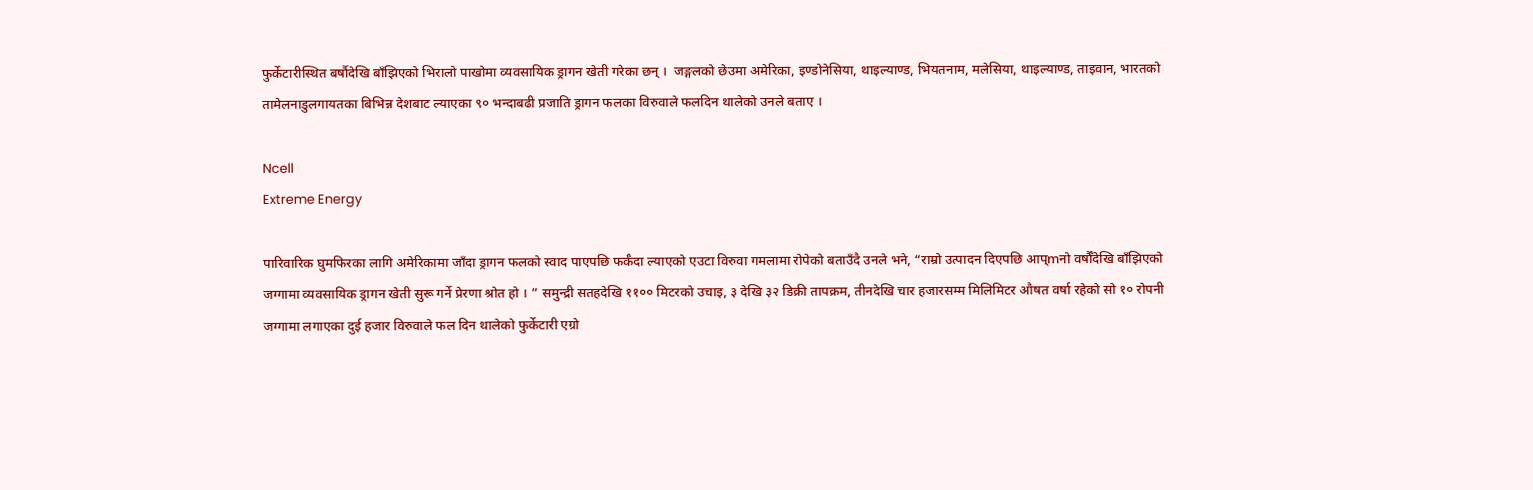फुर्केटारीस्थित बर्षौदेखि बाँझिएको भिरालो पाखोमा व्यवसायिक ड्रागन खेती गरेका छन् ।  जङ्गलको छेउमा अमेरिका, इण्डोनेसिया, थाइल्याण्ड, भियतनाम, मलेसिया, थाइल्याण्ड, ताइवान, भारतको तामेलनाडुलगायतका बिभिन्न देशबाट ल्याएका ९० भन्दाबढी प्रजाति ड्रागन फलका विरुवाले फलदिन थालेको उनले बताए ।

Ncell
Extreme Energy

पारिवारिक घुमफिरका लागि अमेरिकामा जाँदा ड्रागन फलको स्वाद पाएपछि फर्कँदा ल्याएको एउटा विरुवा गमलामा रोपेको बताउँदै उनले भने, “राम्रो उत्पादन दिएपछि आप्mनो वर्षौँदेखि बाँझिएको जग्गामा व्यवसायिक ड्रागन खेती सुरू गर्ने प्रेरणा श्रोत हो । ” समुन्द्री सतहदेखि ११०० मिटरको उचाइ, ३ देखि ३२ डिक्री तापक्रम, तीनदेखि चार हजारसम्म मिलिमिटर औषत वर्षा रहेको सो १० रोपनी जग्गामा लगाएका दुई हजार विरुवाले फल दिन थालेको फुर्केटारी एग्रो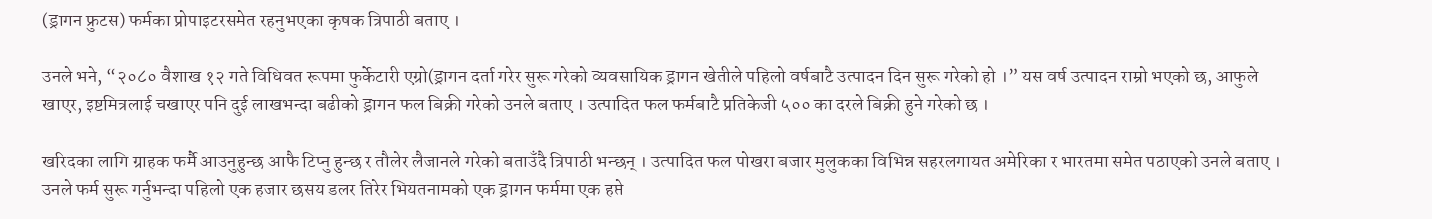(ड्रागन फ्रुटस) फर्मका प्रोपाइटरसमेत रहनुभएका कृषक त्रिपाठी बताए ।

उनले भने, “२०८० वैशाख १२ गते विधिवत रूपमा फुर्केटारी एग्रो(ड्रागन दर्ता गरेर सुरू गरेको व्यवसायिक ड्रागन खेतीले पहिलो वर्षबाटै उत्पादन दिन सुरू गरेको हो ।” यस वर्ष उत्पादन राम्रो भएको छ, आफुले खाएर, इष्टमित्रलाई चखाएर पनि दुई लाखभन्दा बढीको ड्रागन फल बिक्री गरेको उनले बताए । उत्पादित फल फर्मबाटै प्रतिकेजी ५०० का दरले बिक्री हुने गरेको छ ।

खरिदका लागि ग्राहक फर्मै आउनुहुन्छ आफै टिप्नु हुन्छ र तौलेर लैजानले गरेको बताउँदै त्रिपाठी भन्छन् । उत्पादित फल पोखरा बजार मुलुकका विभिन्न सहरलगायत अमेरिका र भारतमा समेत पठाएको उनले बताए । उनले फर्म सुरू गर्नुभन्दा पहिलो एक हजार छसय डलर तिरेर भियतनामको एक ड्रागन फर्ममा एक हप्ते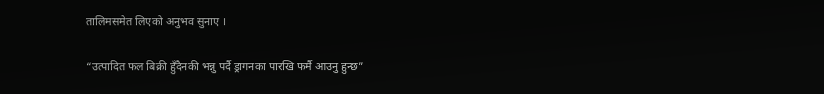तालिमसमेत लिएको अनुभव सुनाए ।

“उत्पादित फल बिक्री हुँदैनकी भन्नु पर्दै ड्रागनका पारखि फर्मै आउनु हुन्छ”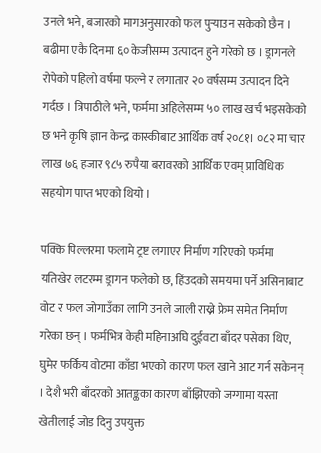उनले भने, बजारको मागअनुसारको फल पुर्‍याउन सकेको छैन । बढीमा एकै दिनमा ६० केजीसम्म उत्पादन हुने गरेको छ । ड्रागनले रोपेको पहिलो वर्षमा फल्ने र लगातार २० वर्षसम्म उत्पादन दिने गर्दछ । त्रिपाठीले भने, फर्ममा अहिलेसम्म ५० लाख खर्च भइसकेको छ भने कृषि ज्ञान केन्द्र कास्कीबाट आर्थिक वर्ष २०८१। ०८२ मा चार लाख ७६ हजार ९८५ रुपैया बरावरको आर्थिक एवम् प्राविधिक सहयोग पाप्त भएको थियो ।

पक्कि पिल्लरमा फलामे ट्रष्ट लगाएर निर्माण गरिएको फर्ममा यतिखेर लटरम्म ड्रागन फलेको छ, हिंउदको समयमा पर्ने असिनाबाट वोट र फल जोगाउँका लागि उनले जाली राख्ने फ्रेम समेत निर्माण गरेका छन् । फर्मभित्र केही महिनाअघि दुईवटा बाँदर पसेका थिए, घुमेर फर्किय वोटमा काँडा भएको कारण फल खाने आट गर्न सकेनन् । देशै भरी बाँदरको आतङ्कका कारण बाँझिएको जग्गामा यस्ता खेतीलाई जोड दिनु उपयुक्त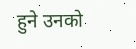हुने उनको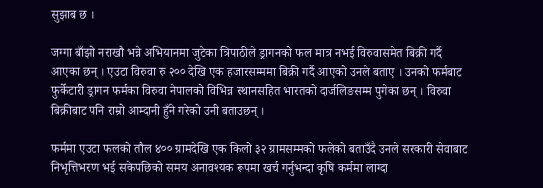सुझाब छ ।

जग्गा बाँझो नराखौ भन्ने अभियानमा जुटेका त्रिपाठीले ड्रागनको फल मात्र नभई विरुवासमेत बिक्री गर्दै आएका छन् । एउटा विरुवा रु २०० देखि एक हजारसम्ममा बिक्री गर्दै आएको उनले बताए । उनको फर्मबाट फुर्केटारी ड्रागन फर्मका विरुवा नेपालको विभिन्न स्थानसहित भारतको दार्जलिङसम्म पुगेका छन् । विरुवा बिक्रीबाट पनि राम्रो आम्दानी हुँने गरेको उनी बताउछन् ।

फर्ममा एउटा फलको तौल ४०० ग्रामदेखि एक किलो ३२ ग्रामसम्मको फलेको बताउँदै उनले सरकारी सेवाबाट निभृत्तिभरण भई सकेपछिको समय अनावश्यक रूपमा खर्च गर्नुभन्दा कृषि कर्ममा लाग्दा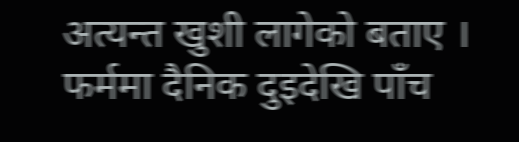अत्यन्त खुशी लागेको बताए । फर्ममा दैनिक दुइदेखि पाँच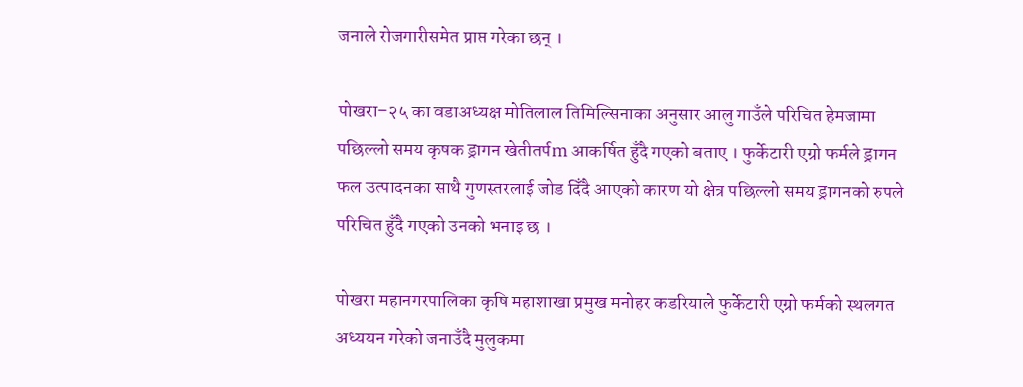जनाले रोजगारीसमेत प्राप्त गरेका छन् ।

पोखरा–२५ का वडाअध्यक्ष मोतिलाल तिमिल्सिनाका अनुसार आलु गाउँले परिचित हेमजामा पछिल्लो समय कृषक ड्रागन खेतीतर्पm आकर्षित हुँदै गएको बताए । फुर्केटारी एग्रो फर्मले ड्रागन फल उत्पादनका साथै गुणस्तरलाई जोड दिँदै आएको कारण यो क्षेत्र पछिल्लो समय ड्रागनको रुपले परिचित हुँदै गएको उनको भनाइ छ ।

पोखरा महानगरपालिका कृषि महाशाखा प्रमुख मनोहर कडरियाले फुर्केटारी एग्रो फर्मको स्थलगत अध्ययन गरेको जनाउँदै मुलुकमा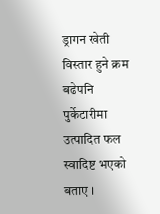ड्रागन खेती विस्तार हुने क्रम बढेपनि पुर्केटारीमा उत्पादित फल स्वादिष्ट भएको बताए ।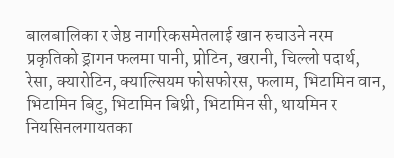बालबालिका र जेष्ठ नागरिकसमेतलाई खान रुचाउने नरम प्रकृतिको ड्रागन फलमा पानी, प्रोटिन, खरानी, चिल्लो पदार्थ, रेसा, क्यारोटिन, क्याल्सियम फोसफोरस, फलाम, भिटामिन वान, भिटामिन बिटु, भिटामिन बिथ्री, भिटामिन सी, थायमिन र नियसिनलगायतका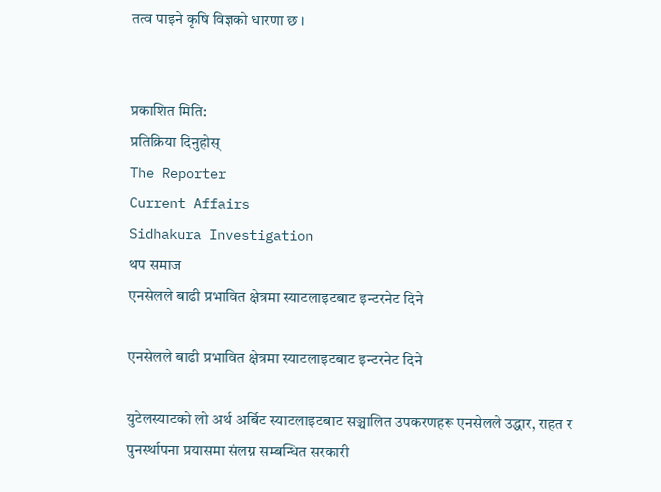तत्व पाइने कृषि विज्ञको धारणा छ ।


प्रकाशित मिति:
प्रतिक्रिया दिनुहोस्
The Reporter
Current Affairs
Sidhakura Investigation
थप समाज
एनसेलले बाढी प्रभावित क्षेत्रमा स्याटलाइटबाट इन्टरनेट दिने

एनसेलले बाढी प्रभावित क्षेत्रमा स्याटलाइटबाट इन्टरनेट दिने

युटेलस्याटको लो अर्थ अर्बिट स्याटलाइटबाट सञ्चालित उपकरणहरू एनसेलले उद्धार, राहत र पुनर्स्थापना प्रयासमा संलग्न सम्बन्धित सरकारी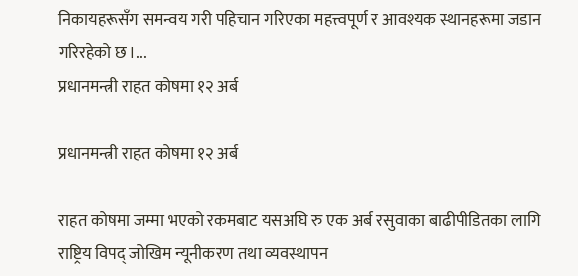निकायहरूसँग समन्वय गरी पहिचान गरिएका महत्त्वपूर्ण र आवश्यक स्थानहरूमा जडान गरिरहेको छ।...
प्रधानमन्त्री राहत कोषमा १२ अर्ब

प्रधानमन्त्री राहत कोषमा १२ अर्ब

राहत कोषमा जम्मा भएको रकमबाट यसअघि रु एक अर्ब रसुवाका बाढीपीडितका लागि राष्ट्रिय विपद् जोखिम न्यूनीकरण तथा व्यवस्थापन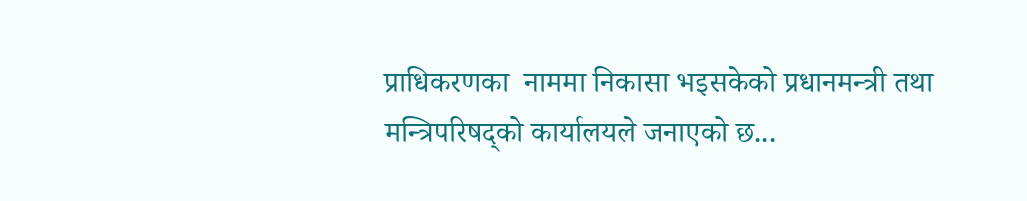प्राधिकरणका  नाममा निकासा भइसकेको प्रधानमन्त्री तथा मन्त्रिपरिषद्को कार्यालयले जनाएको छ...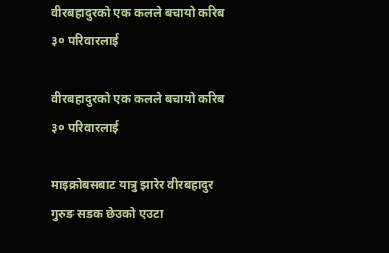वीरबहादुरको एक कलले बचायो करिब ३० परिवारलाई

वीरबहादुरको एक कलले बचायो करिब ३० परिवारलाई

माइक्रोबसबाट यात्रु झारेर वीरबहादुर गुरुङ सडक छेउको एउटा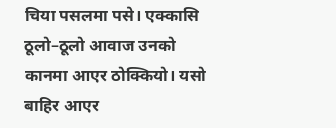चिया पसलमा पसे। एक्कासि ठूलो–ठूलो आवाज उनको कानमा आएर ठोक्कियो। यसो बाहिर आएर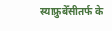स्याफ्रुबेँसीतर्फ के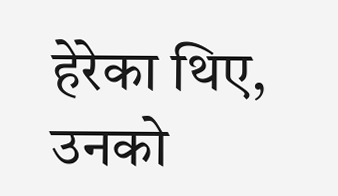हेरेका थिए, उनको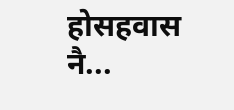होसहवास नै...